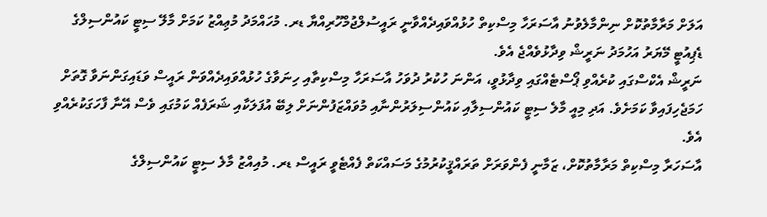އަލަށް މަރާމާތުކޮށް ނިންމާލެވުނު އާސަރަހާ މިސްކިތް ހުޅުއްވައިދެއްވާނީ ރައީސުލްޖުމްހޫރިއްޔާ ޑރ. މުހައްމަދު މުޢިއްޒު ކަމަށް މާލޭ ސިޓީ ކައުންސިލްގެ ޑެޕިއުޓީ މޭޔަރު އަހުމަދު ނަރީޝް ވިދާޅުވެއްޖެ އެވެ.
ނަރީޝް އެކްސްގައި ކުރެއްވި ޕޯސްޓެއްގައި ވިދާޅުވީ، އަންނަ ހުކުރު ދުވަހު އާސަރަހާ މިސްކިތާއި ހިނަވާގެ ހުޅުއްވައިދެއްވަން ރައީސް ވަޑައިގަންނަވާ ގޮތަށް ހަމަޖެހިފައިވާ ކަމަށެވެ. އަދި މިއީ މާލެ ސިޓީ ކައުންސިލާއި ކައުންސިލަރުންނާއި މުވައްޒަފުންނަށް ލިބޭ އުފަލަކާއި ޝަރަފެއް ކަމުގައި ވެސް އޭނާ ފާހަގަކުރެއްވި އެވެ.
އާސަހަރާ މިސްކިތް މަރާމާތުކޮށް، ޒަމާނީ ފެންވަރަށް ތަރައްޤީކުރުމުގެ މަސައްކަތް ފެއްޓެވީ ރައީސް ޑރ. މުއިއްޒު މާލެ ސިޓީ ކައުންސިލްގެ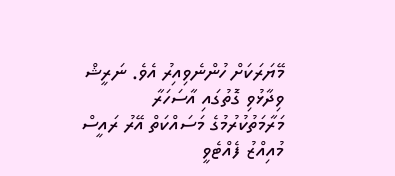މޭޔަރަކަށް ހުންނެވިއިރު އެވެ. ނަރީޝް ވިދާޅުވި ގޮތުގައި އާސަހަރާ މަރާމަތުކުރުމުގެ މަސައްކަތް އޭރު ރައީސް މުއިއްޒު ފެއްޓެވީ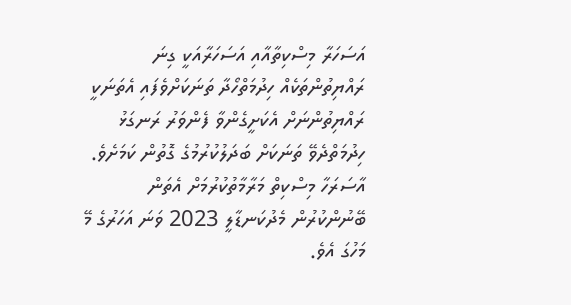އަސަހަރާ މިސްކިތާއާއި އަސަހަރާއަކީ ގިނަ ރައްޔިތުންތަކެއް ހިދުމަތްހޯދާ ތަނަކަށްވެފައި އެތަނަކީ ރައްޔިތުންނަށް އެކަށީގެންވާ ފެންވަރު ރަނގަޅު ހިދުމަތްދެވޭ ތަނަކަށް ބަދަލުކުރުމުގެ ގޮތުން ކަމަށެވެ.
އާސަރަހާ މިސްކިތް މަރާމާތުކުރުމަށް އެތަން ބޭނުންކުރުން މެދުކަނޑާލީ 2023 ވަނަ އަހަރުގެ މޭ މަހުގަ އެވެ.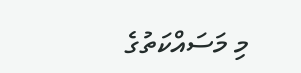މި މަސައްކަތުގެ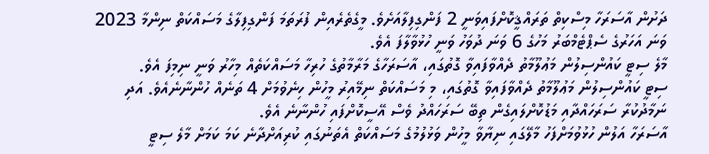ދަށުން އާސަރަހާ މިސްކިތް ތަރައްޤީކޮށްފައިވަނީ 2 ފަންގިފިލާއަށެވެ. މީގެތެރެއިން ފުރަތަމަ ފަންގިފިލާގެ މަސައްކަތް ނިންމާ 2023 ވަނަ އަހަރުގެ ސެޕްޓެމްބަރު މަހުގެ 6 ވަނަ ދުވަހު ވަނީ ހުޅުވާލާފަ އެވެ.
މާލެ ސިޓީ ކައުންސިލުން މަޢުލޫމާތު ދެއްވާފައިވާ ގޮތުގައި، އާސަރަހާގެ މަރާމާތުގެ ހުރިހާ މަސައްކަތެއް މިހާރު ވަނީ ނިމިފަ އެވެ.
ސިޓީ ކައުންސިލުން މަޢުލޫމާތު ދެއްވާފައިވާ ގޮތުގައި، މި މަސައްކަތް ނިމޭއިރު މީހުން ހިނެވުމަށް 4 ތަނެއް ހުންނާނެއެވެ. އަދި ނަމާދުކުރާ ސަރަހައްދާއި މަޑުކޮށްލައިގެން ތިބޭ ސަރަހައްދު ވެސް އޭސީކޮށްފައި ހުންނާނެ އެވެ.
އާސަރަހާ އަލުން ހުޅުވުމަށްފަހު މާލޭގައި ނިޔާވާ މީހުން ވަޅުލުމުގެ މަސައްކަތް އެތަނުގައި ކުރިއަށްދާނެ ކަމަ ކަމަށް މާލެ ސިޓީ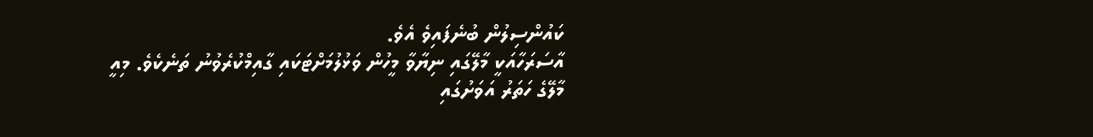ކައުންސިލުން ބުނެފައިވެ އެވެ.
އާސަރަހާއަކީ މާލޭގައި ނިޔާވާ މީހުން ވަޅުލުމަށްޓަކައި ގާއިމްކުރެވުނު ތަނެކެވެ. މިއީ މާލޭގެ ހަތަރު އަވަށުގައި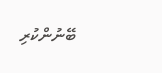ބޭނުންކުރި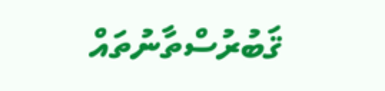ޤަބުރުސްތާނުތައް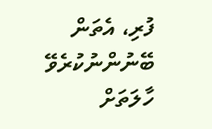ފުރި، އެތަން ބޭނުންނުކުރެވޭ ހާލަތަށް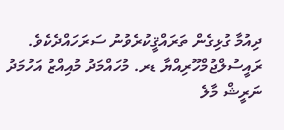ދިއުމާ ގުޅިގެން ތަރައްޤީކުރެވުނު ސަރަހައްދެކެވެ.
ރައީސުލްޖުމްހޫރިއްޔާ ޑރ. މުހައްމަދު މުއިއްޒު އަހުމަދު ނަރީޝް މާލެ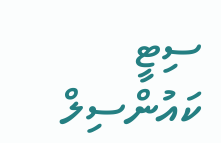ސިޓީ ކައުންސިލް